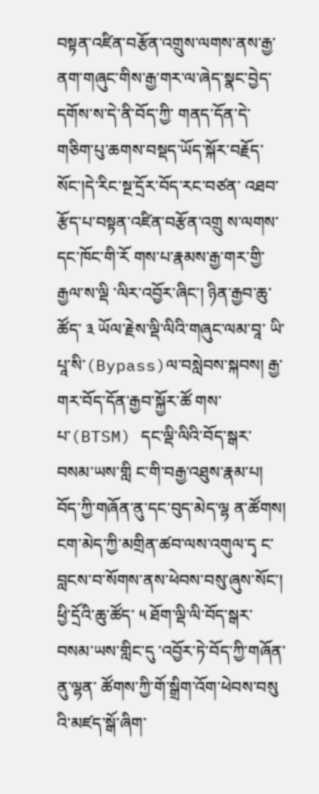བསྟན་འཛིན་བརྩོན་འགྲུས་ལགས་ནས་རྒྱ་ནག་གཞུང་གིས་རྒྱ་གར་ལ་ཞེད་སྣང་བྱེད་དགོས་ས་དེ་ནི་བོད་ཀྱི་ གནད་དོན་དེ་གཅིག་པུ་ཆགས་བསྡད་ཡོད་སྐོར་བརྗོད་སོང་།དེ་རིང་སྔ་དྲོར་བོད་རང་བཙན་ འཐབ་རྩོད་པ་བསྟན་འཛིན་བརྩོན་འགྲུ ས་ལགས་དང་ཁོང་གི་རོ གས་པ་རྣམས་རྒྱ་གར་གྱི་རྒྱལ་ས་ལྡི ་ལིར་འབྱོར་ཞིང་། ཉིན་རྒྱབ་ཆུ་ཚོད་ ༣ ཡོལ་རྗེས་ལྡི་ལིའི་གཞུང་ལམ་བཱ་ ཡི་པཱ་སི་(Bypass)ལ་བསླེབས་སྐབས། རྒྱ་གར་བོད་དོན་རྒྱབ་སྐྱོར་ཚོ གས་པ་(BTSM) དང་ལྡི་ལིའི་བོད་སྒར་བསམ་ཡས་གླི ང་གི་བརྒྱ་འཐུས་རྣམ་པ། བོད་ཀྱི་གཞོན་ནུ་དང་བུད་མེད་ལྷ ན་ཚོགས། ངག་མེད་ཀྱི་མགྲིན་ཚབ་ལས་འགུལ་དྭ ང་བླངས་བ་སོགས་ནས་ཕེབས་བསུ་ཞུས་སོང་།
ཕྱི་དྲོའི་ཆུ་ཚོད་ ༥ ཐོག་ལྡི་ལི་བོད་སྒར་བསམ་ཡས་གླིང་དུ ་འབྱོར་ཏེ་བོད་ཀྱི་གཞོན་ནུ་ལྷན་ ཚོགས་ཀྱི་གོ་སྒྲིག་འོག་ཕེབས་བསུ འི་མཛད་སྒོ་ཞིག་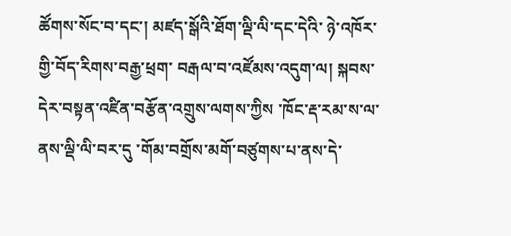ཚོགས་སོང་བ་དང་། མཛད་སྒོའི་ཐོག་ལྡི་ལི་དང་དེའི་ ཉེ་འཁོར་གྱི་བོད་རིགས་བརྒྱ་ཕྲག་ བརྒལ་བ་འཛོམས་འདུག་ལ། སྐབས་དེར་བསྟན་འཛིན་བརྩོན་འགྲུས་ལགས་ཀྱིས ་ཁོང་རྡ་རམ་ས་ལ་ནས་ལྡི་ལི་བར་དུ ་གོམ་བགྲོས་མགོ་བཙུགས་པ་ནས་དེ་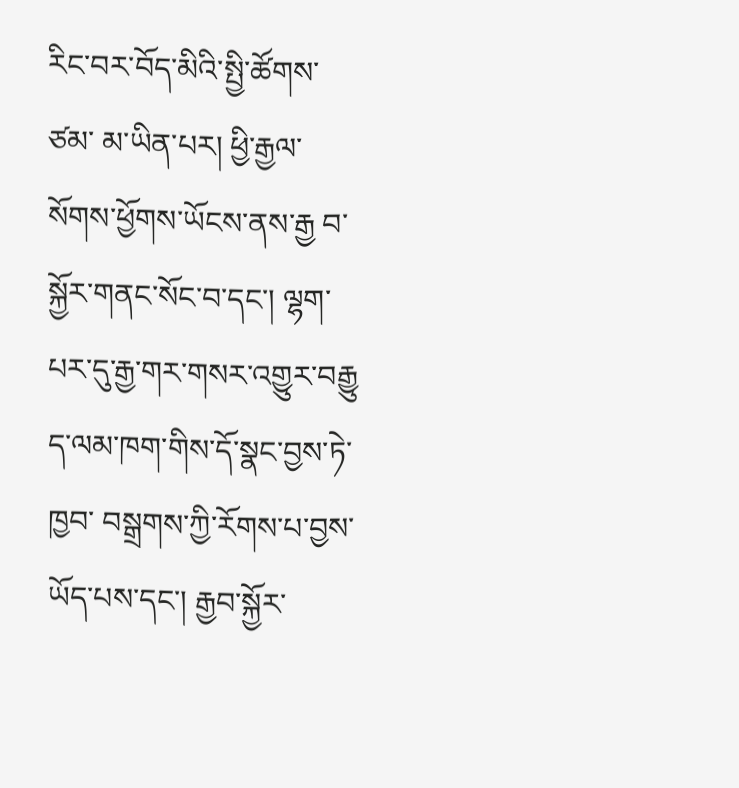རིང་བར་བོད་མིའི་སྤྱི་ཚོགས་ཙམ་ མ་ཡིན་པར། ཕྱི་རྒྱལ་སོགས་ཕྱོགས་ཡོངས་ནས་རྒྱ བ་སྐྱོར་གནང་སོང་བ་དང་། ལྷག་པར་དུ་རྒྱ་གར་གསར་འགྱུར་བརྒྱུ ད་ལམ་ཁག་གིས་དོ་སྣང་བྱས་ཏེ་ཁྱབ་ བསྒྲགས་ཀྱི་རོགས་པ་བྱས་ཡོད་པས་དང་། རྒྱབ་སྐྱོར་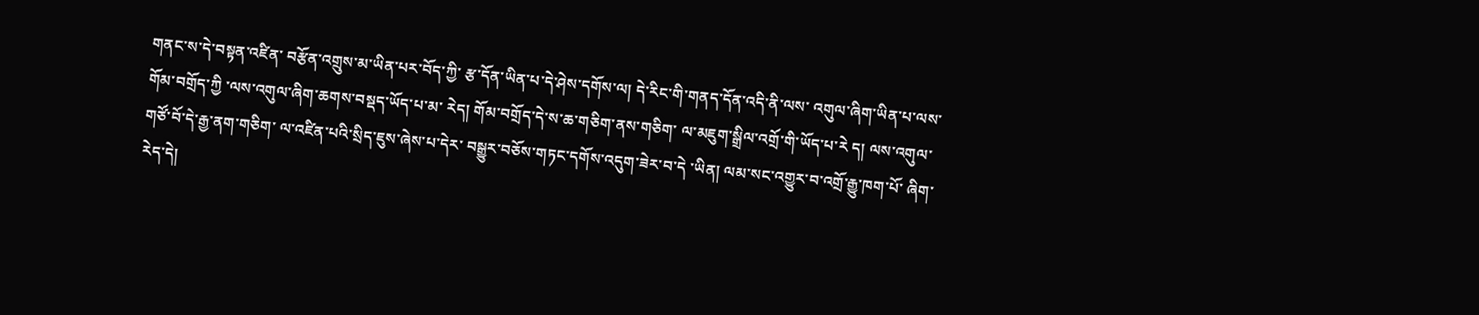གནང་ས་དེ་བསྟན་འཛིན་ བརྩོན་འགྲུས་མ་ཡིན་པར་བོད་ཀྱི་ རྩ་དོན་ཡིན་པ་དེ་ཤེས་དགོས་ལ། དེ་རིང་གི་གནད་དོན་འདི་ནི་ལས་ འགུལ་ཞིག་ཡིན་པ་ལས་གོམ་བགྲོད་ཀྱི ་ལས་འགུལ་ཞིག་ཆགས་བསྡད་ཡོད་པ་མ་ རེད། གོམ་བགྲོད་དེ་ས་ཆ་གཅིག་ནས་གཅིག་ ལ་མཇུག་སྒྲིལ་འགྲོ་གི་ཡོད་པ་རེ ད། ལས་འགུལ་གཙོ་བོ་དེ་རྒྱ་ནག་གཅིག་ ལ་འཛིན་པའི་སྲིད་ཇུས་ཞེས་པ་དེར་ བསྒྱུར་བཅོས་གཏང་དགོས་འདུག་ཟེར་བ་དེ ་ཡིན། ལམ་སང་འགྱུར་བ་འགྲོ་རྒྱུ་ཁག་པོ་ ཞིག་རེད་དེ།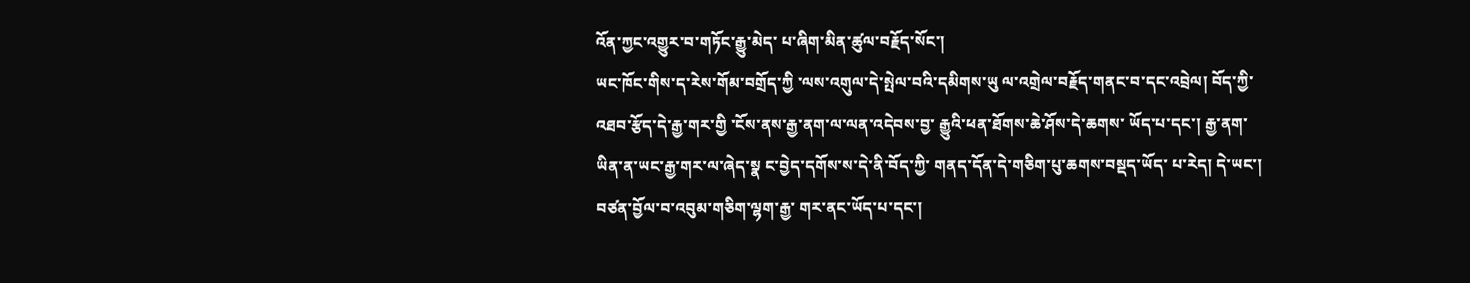འོན་ཀྱང་འགྱུར་བ་གཏོང་རྒྱུ་མེད་ པ་ཞིག་མིན་ཚུལ་བརྗོད་སོང་།
ཡང་ཁོང་གིས་ད་རེས་གོམ་བགྲོད་ཀྱི ་ལས་འགུལ་དེ་སྤེལ་བའི་དམིགས་ཡུ ལ་འགྲེལ་བརྗོད་གནང་བ་དང་འབྲེལ། བོད་ཀྱི་འཐབ་རྩོད་དེ་རྒྱ་གར་གྱི ་ངོས་ནས་རྒྱ་ནག་ལ་ལན་འདེབས་བྱ་ རྒྱུའི་ཕན་ཐོགས་ཆེ་ཤོས་དེ་ཆགས་ ཡོད་པ་དང་། རྒྱ་ནག་ཡིན་ན་ཡང་རྒྱ་གར་ལ་ཞེད་སྣ ང་བྱེད་དགོས་ས་དེ་ནི་བོད་ཀྱི་ གནད་དོན་དེ་གཅིག་པུ་ཆགས་བསྡད་ཡོད་ པ་རེད། དེ་ཡང་། བཙན་བྱོལ་བ་འབུམ་གཅིག་ལྷག་རྒྱ་ གར་ནང་ཡོད་པ་དང་།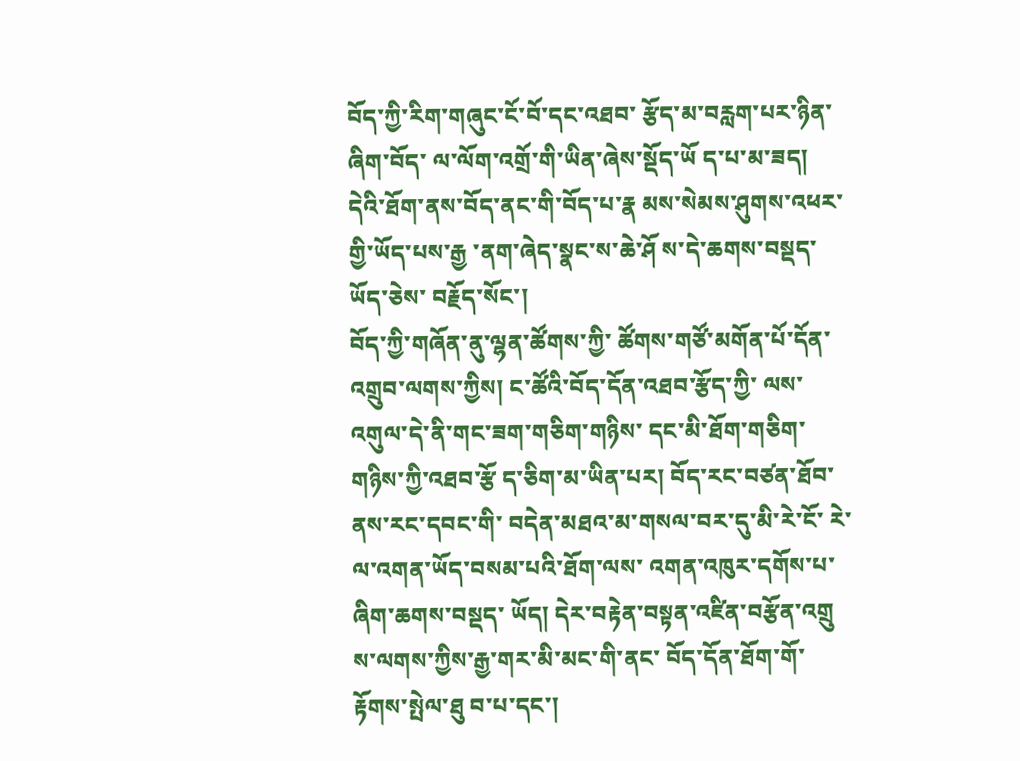བོད་ཀྱི་རིག་གཞུང་ངོ་བོ་དང་འཐབ་ རྩོད་མ་བརླག་པར་ཉིན་ཞིག་བོད་ ལ་ལོག་འགྲོ་གི་ཡིན་ཞེས་སྡོད་ཡོ ད་པ་མ་ཟད། དེའི་ཐོག་ནས་བོད་ནང་གི་བོད་པ་རྣ མས་སེམས་ཤུགས་འཕར་གྱི་ཡོད་པས་རྒྱ ་ནག་ཞེད་སྣང་ས་ཆེ་ཤོ ས་དེ་ཆགས་བསྡད་ཡོད་ཅེས་ བརྗོད་སོང་།
བོད་ཀྱི་གཞོན་ནུ་ལྷན་ཚོགས་ཀྱི་ ཚོགས་གཙོ་མགོན་པོ་དོན་འགྲུབ་ལགས་ཀྱིས། ང་ཚོའི་བོད་དོན་འཐབ་རྩོད་ཀྱི་ ལས་འགུལ་དེ་ནི་གང་ཟག་གཅིག་གཉིས་ དང་མི་ཐོག་གཅིག་གཉིས་ཀྱི་འཐབ་རྩོ ད་ཅིག་མ་ཡིན་པར། བོད་རང་བཙན་ཐོབ་ནས་རང་དབང་གི་ བདེན་མཐའ་མ་གསལ་བར་དུ་མི་རེ་ངོ་ རེ་ལ་འགན་ཡོད་བསམ་པའི་ཐོག་ལས་ འགན་འཁུར་དགོས་པ་ཞིག་ཆགས་བསྡད་ ཡོད། དེར་བརྟེན་བསྟན་འཛིན་བརྩོན་འགྲུ ས་ལགས་ཀྱིས་རྒྱ་གར་མི་མང་གི་ནང་ བོད་དོན་ཐོག་གོ་རྟོགས་སྤེལ་ཐུ བ་པ་དང་།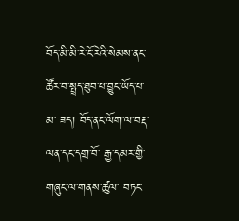བོད་མི་མི་རེ་ངོ་རེའི་སེམས་ནང་ ཚོར་བ་སྤྲད་ཐུབ་པ་བྱུང་ཡོད་པ་མ་ ཟད། བོད་ནང་ལོག་ལ་བརྡ་ལན་དང་དགྲ་བོ་ རྒྱ་དམར་གྱི་གཞུང་ལ་གནས་ཚུལ་ བཏང་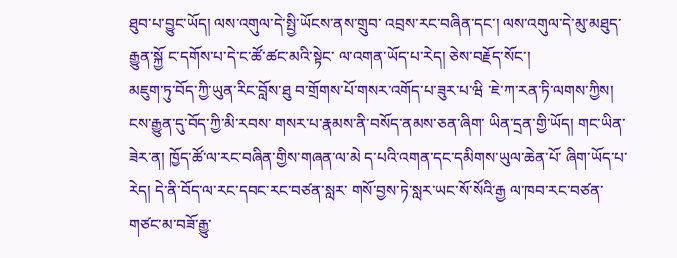ཐུབ་པ་བྱུང་ཡོད། ལས་འགུལ་དེ་སྤྱི་ཡོངས་ནས་གྲུབ་ འབྲས་རང་བཞིན་དང་། ལས་འགུལ་དེ་མུ་མཐུད་རྒྱུན་སྐྱོ ང་དགོས་པ་དེ་ང་ཚོ་ཚང་མའི་སྟེང་ ལ་འགན་ཡོད་པ་རེད། ཅེས་བརྗོད་སོང་།
མཇུག་ཏུ་བོད་ཀྱི་ཡུན་རིང་བློས་ཐུ བ་གྲོགས་པོ་གསར་འགོད་པ་ཟུར་པ་ཝི ་ཇེ་ཀ་རན་ཏི་ལགས་ཀྱིས། ངས་རྒྱུན་དུ་བོད་ཀྱི་མི་རབས་ གསར་པ་རྣམས་ནི་བསོད་ནམས་ཅན་ཞིག་ ཡིན་དྲན་གྱི་ཡོད། གང་ཡིན་ཟེར་ན། ཁྱོད་ཚོ་ལ་རང་བཞིན་གྱིས་གཞན་ལ་མེ ད་པའི་འགན་དང་དམིགས་ཡུལ་ཆེན་པོ་ ཞིག་ཡོད་པ་རེད། དེ་ནི་བོད་ལ་རང་དབང་རང་བཙན་སླར་ གསོ་བྱས་ཏེ་སླར་ཡང་སོ་སོའི་རྒྱ ལ་ཁབ་རང་བཙན་གཙང་མ་བཟོ་རྒྱུ་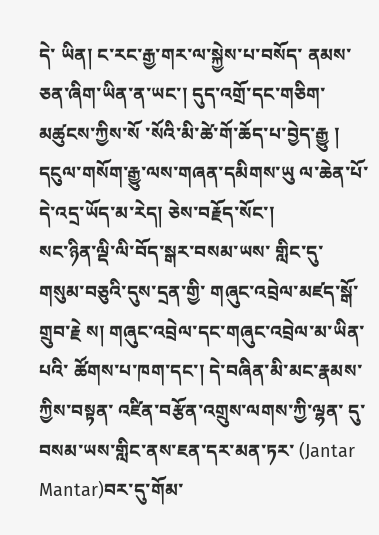དེ་ ཡིན། ང་རང་རྒྱ་གར་ལ་སྐྱེས་པ་བསོད་ ནམས་ཅན་ཞིག་ཡིན་ན་ཡང་། དུད་འགྲོ་དང་གཅིག་མཚུངས་ཀྱིས་སོ ་སོའི་མི་ཚེ་གོ་ཆོད་པ་བྱེད་རྒྱུ ། དངུལ་གསོག་རྒྱུ་ལས་གཞན་དམིགས་ཡུ ལ་ཆེན་པོ་དེ་འདྲ་ཡོད་མ་རེད། ཅེས་བརྗོད་སོང་།
སང་ཉིན་ལྡི་ལི་བོད་སྒར་བསམ་ཡས་ གླིང་དུ་གསུམ་བཅུའི་དུས་དྲན་གྱི་ གཞུང་འབྲེལ་མཛད་སྒོ་གྲུབ་རྗེ ས། གཞུང་འབྲེལ་དང་གཞུང་འབྲེལ་མ་ཡིན་པའི་ ཚོགས་པ་ཁག་དང་། དེ་བཞིན་མི་མང་རྣམས་ཀྱིས་བསྟན་ འཛིན་བརྩོན་འགྲུས་ལགས་ཀྱི་ལྷན་ དུ་བསམ་ཡས་གླིང་ནས་ཇན་དར་མན་ཏར་ (Jantar Mantar)བར་དུ་གོམ་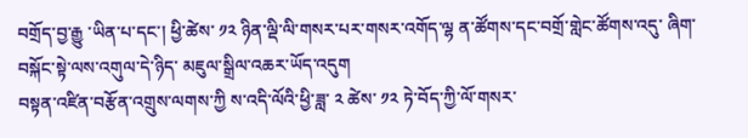བགྲོད་བྱ་རྒྱུ ་ཡིན་པ་དང་། ཕྱི་ཚེས་ ༡༢ ཉིན་ལྡི་ལི་གསར་པར་གསར་འགོད་ལྷ ན་ཚོགས་དང་བགྲོ་གླེང་ཚོགས་འདུ་ ཞིག་བསྐོང་སྟེ་ལས་འགུལ་དེ་ཉིད་ མཇུལ་སྒྲིལ་འཆར་ཡོད་འདུག
བསྟན་འཛིན་བརྩོན་འགྲུས་ལགས་ཀྱི ས་འདི་ལོའི་ཕྱི་ཟླ་ ༢ ཚེས་ ༡༢ ཏེ་བོད་ཀྱི་ལོ་གསར་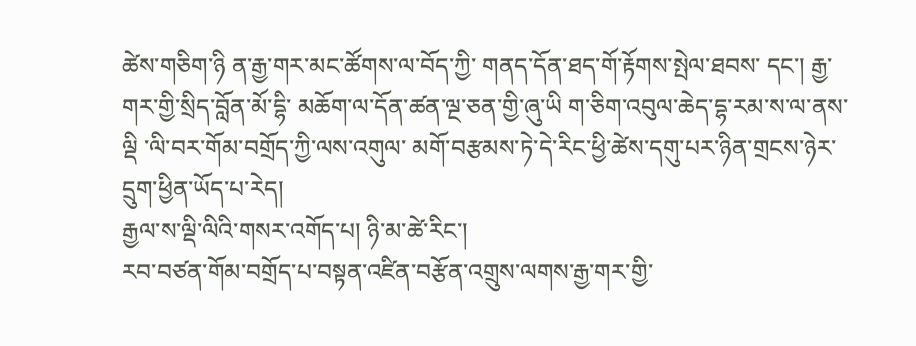ཚེས་གཅིག་ཉི ན་རྒྱ་གར་མང་ཚོགས་ལ་བོད་ཀྱི་ གནད་དོན་ཐད་གོ་རྟོགས་སྤེལ་ཐབས་ དང་། རྒྱ་གར་གྱི་སྲིད་བློན་མོ་དྷི་ མཆོག་ལ་དོན་ཚན་ལྔ་ཅན་གྱི་ཞུ་ཡི ག་ཅིག་འབུལ་ཆེད་དྷ་རམ་ས་ལ་ནས་ལྡི ་ལི་བར་གོམ་བགྲོད་ཀྱི་ལས་འགུལ་ མགོ་བརྩམས་ཏེ་དེ་རིང་ཕྱི་ཚེས་དགུ་པར་ཉིན་གྲངས་ཉེར་དྲུག་ཕྱིན་ཡོད་པ་རེད།
རྒྱལ་ས་ལྡི་ལིའི་གསར་འགོད་པ། ཉི་མ་ཚེ་རིང་།
རབ་བཙན་གོམ་བགྲོད་པ་བསྟན་འཛིན་བརྩོན་འགྲུས་ལགས་རྒྱ་གར་གྱི་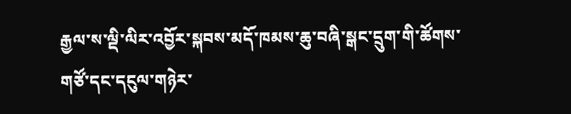རྒྱལ་ས་ལྡི་ལིར་འབྱོར་སྐབས་མདོ་ཁམས་ཆུ་བཞི་སྒང་དྲུག་གི་ཚོགས་གཙོ་དང་དངུལ་གཉེར་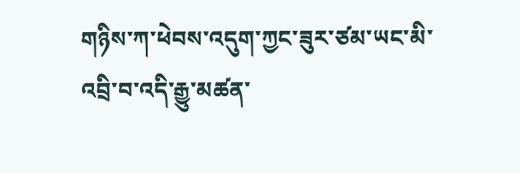གཉིས་ཀ་ཕེབས་འདུག་ཀྱང་ཟུར་ཙམ་ཡང་མི་འབྲི་བ་འདི་རྒྱུ་མཚན་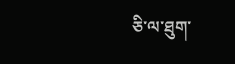ཅི་ལ་ཐུག་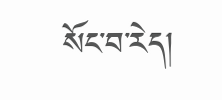སོང་བ་རེད།